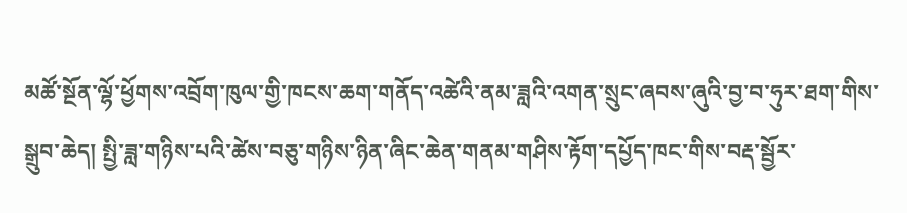མཚོ་སྔོན་ལྷོ་ཕྱོགས་འབྲོག་ཁུལ་གྱི་ཁངས་ཆག་གནོད་འཚེའི་ནམ་ཟླའི་འགན་སྲུང་ཞབས་ཞུའི་བྱ་བ་ཧུར་ཐག་གིས་སྒྲུབ་ཆེད། སྤྱི་ཟླ་གཉིས་པའི་ཚེས་བཅུ་གཉིས་ཉིན་ཞིང་ཆེན་གནམ་གཤིས་རྟོག་དཔྱོད་ཁང་གིས་བརྡ་སྦྱོར་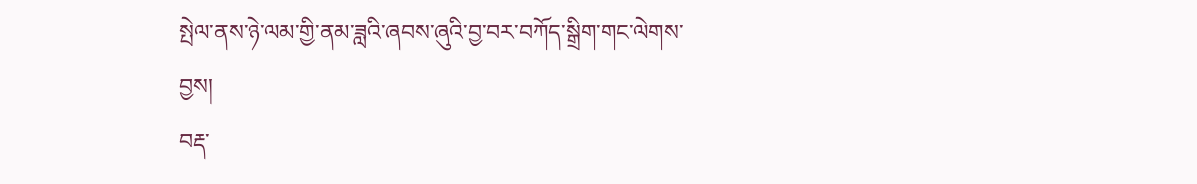སྤེལ་ནས་ཉེ་ལམ་གྱི་ནམ་ཟླའི་ཞབས་ཞུའི་བྱ་བར་བཀོད་སྒྲིག་གང་ལེགས་བྱས།
བརྡ་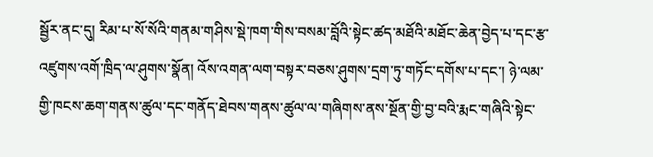སྦྱོར་ནང་དུ། རིམ་པ་སོ་སོའི་གནམ་གཤིས་སྡེ་ཁག་གིས་བསམ་བློའི་སྟེང་ཚད་མཐོའི་མཐོང་ཆེན་བྱེད་པ་དང་རྩ་འཛུགས་འགོ་ཁྲིད་ལ་ཤུགས་སྣོན། འོས་འགན་ལག་བསྟར་བཅས་ཤུགས་དྲག་ཏུ་གཏོང་དགོས་པ་དང་། ཉེ་ལམ་གྱི་ཁངས་ཆག་གནས་ཚུལ་དང་གནོད་ཐེབས་གནས་ཚུལ་ལ་གཞིགས་ནས་སྔོན་གྱི་བྱ་བའི་རྨང་གཞིའི་སྟེང་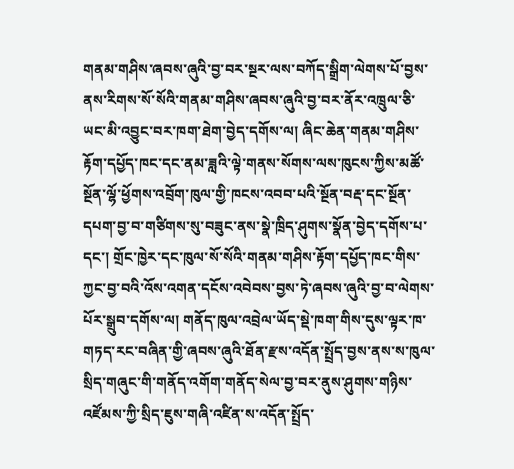གནམ་གཤིས་ཞབས་ཞུའི་བྱ་བར་སྔར་ལས་བཀོད་སྒྲིག་ལེགས་པོ་བྱས་ནས་རིགས་སོ་སོའི་གནམ་གཤིས་ཞབས་ཞུའི་བྱ་བར་ནོར་འཁྲུལ་ཅི་ཡང་མི་འབྱུང་བར་ཁག་ཐེག་བྱེད་དགོས་ལ། ཞིང་ཆེན་གནམ་གཤིས་རྟོག་དཔྱོད་ཁང་དང་ནམ་ཟླའི་ལྟེ་གནས་སོགས་ལས་ཁུངས་ཀྱིས་མཚོ་སྔོན་ལྷོ་ཕྱོགས་འབྲོག་ཁུལ་གྱི་ཁངས་འབབ་པའི་སྔོན་བརྡ་དང་སྔོན་དཔག་བྱ་བ་གཙིགས་སུ་བཟུང་ནས་སྣེ་ཁྲིད་ཤུགས་སྣོན་བྱེད་དགོས་པ་དང་། གྲོང་ཁྱེར་དང་ཁུལ་སོ་སོའི་གནམ་གཤིས་རྟོག་དཔྱོད་ཁང་གིས་ཀྱང་བྱ་བའི་འོས་འགན་དངོས་འབེབས་བྱས་ཏེ་ཞབས་ཞུའི་བྱ་བ་ལེགས་པོར་སྒྲུབ་དགོས་ལ། གནོད་ཁུལ་འབྲེལ་ཡོད་སྡེ་ཁག་གིས་དུས་ལྟར་ཁ་གཏད་རང་བཞིན་གྱི་ཞབས་ཞུའི་ཐོན་རྫས་འདོན་སྤྲོད་བྱས་ནས་ས་ཁུལ་སྲིད་གཞུང་གི་གནོད་འགོག་གནོད་སེལ་བྱ་བར་ནུས་ཤུགས་གཉིས་འཛོམས་ཀྱི་སྲིད་ཇུས་གཞི་འཛིན་ས་འདོན་སྤྲོད་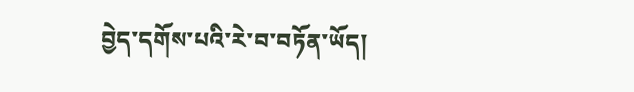བྱེད་དགོས་པའི་རེ་བ་བཏོན་ཡོད།